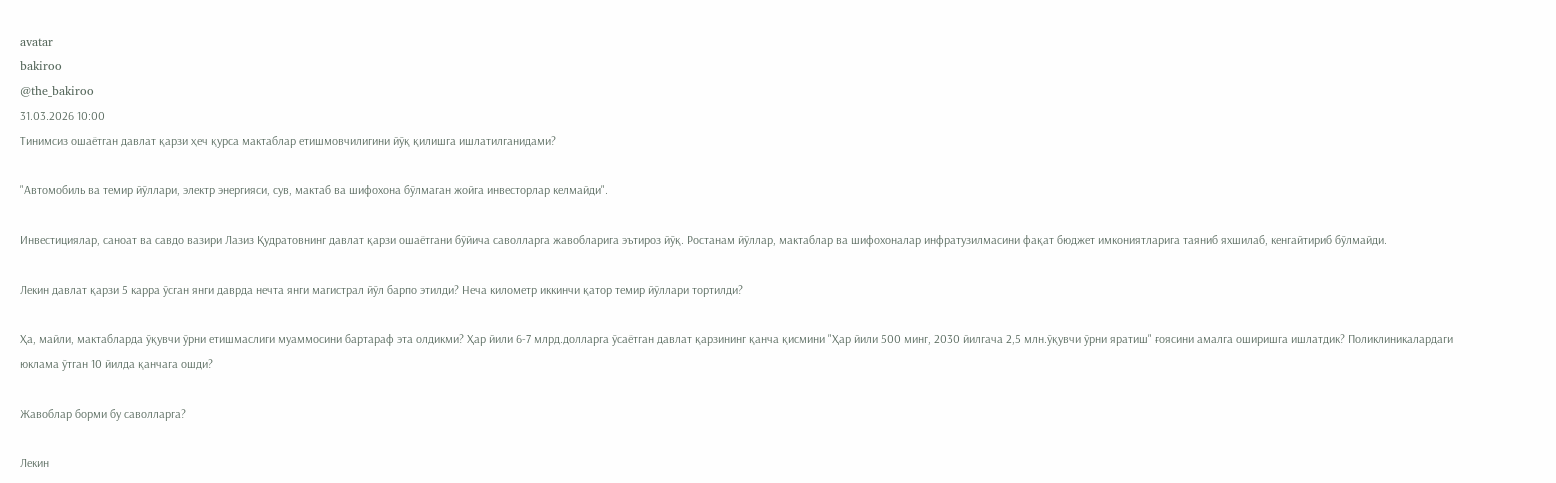avatar
bakiroo
@the_bakiroo
31.03.2026 10:00
Тинимсиз ошаётган давлат қарзи ҳеч қурса мактаблар етишмовчилигини йўқ қилишга ишлатилганидами?

"Автомобиль ва темир йўллари, электр энергияси, сув, мактаб ва шифохона бўлмаган жойга инвесторлар келмайди".

Инвестициялар, саноат ва савдо вазири Лазиз Қудратовнинг давлат қарзи ошаётгани бўйича саволларга жавобларига эътироз йўқ. Ростанам йўллар, мактаблар ва шифохоналар инфратузилмасини фақат бюджет имкониятларига таяниб яхшилаб, кенгайтириб бўлмайди.

Лекин давлат қарзи 5 карра ўсган янги даврда нечта янги магистрал йўл барпо этилди? Неча километр иккинчи қатор темир йўллари тортилди?

Ҳа, майли, мактабларда ўқувчи ўрни етишмаслиги муаммосини бартараф эта олдикми? Ҳар йили 6-7 млрд.долларга ўсаётган давлат қарзининг қанча қисмини "Ҳар йили 500 минг, 2030 йилгача 2,5 млн.ўқувчи ўрни яратиш" ғоясини амалга оширишга ишлатдик? Поликлиникалардаги юклама ўтган 10 йилда қанчага ошди?

Жавоблар борми бу саволларга?

Лекин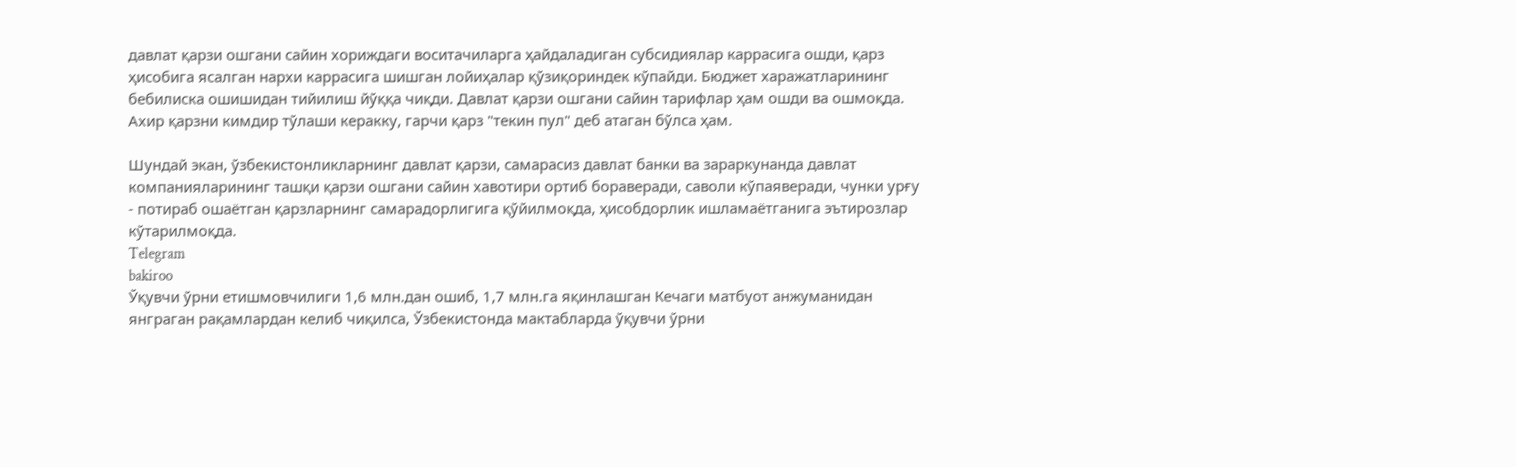давлат қарзи ошгани сайин хориждаги воситачиларга ҳайдаладиган субсидиялар каррасига ошди, қарз ҳисобига ясалган нархи каррасига шишган лойиҳалар қўзиқориндек кўпайди. Бюджет харажатларининг бебилиска ошишидан тийилиш йўққа чиқди. Давлат қарзи ошгани сайин тарифлар ҳам ошди ва ошмоқда. Ахир қарзни кимдир тўлаши керакку, гарчи қарз "текин пул" деб атаган бўлса ҳам.

Шундай экан, ўзбекистонликларнинг давлат қарзи, самарасиз давлат банки ва зараркунанда давлат компанияларининг ташқи қарзи ошгани сайин хавотири ортиб бораверади, саволи кўпаяверади, чунки урғу - потираб ошаётган қарзларнинг самарадорлигига қўйилмоқда, ҳисобдорлик ишламаётганига эътирозлар кўтарилмоқда.
Telegram
bakiroo
Ўқувчи ўрни етишмовчилиги 1,6 млн.дан ошиб, 1,7 млн.га яқинлашган Кечаги матбуот анжуманидан янграган рақамлардан келиб чиқилса, Ўзбекистонда мактабларда ўқувчи ўрни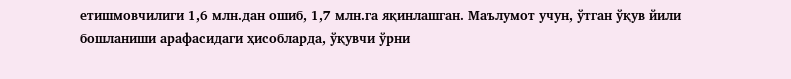етишмовчилиги 1,6 млн.дан ошиб, 1,7 млн.га яқинлашган. Маълумот учун, ўтган ўқув йили бошланиши арафасидаги ҳисобларда, ўқувчи ўрни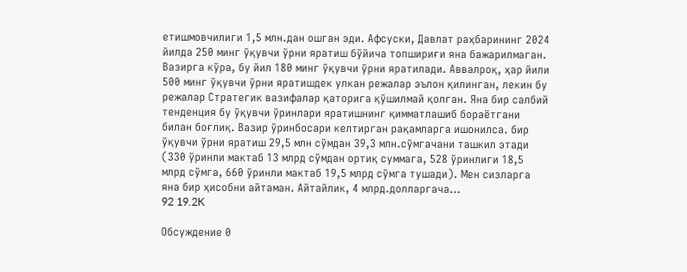етишмовчилиги 1,5 млн.дан ошган эди. Афсуски, Давлат раҳбарининг 2024 йилда 250 минг ўқувчи ўрни яратиш бўйича топшириғи яна бажарилмаган. Вазирга кўра, бу йил 180 минг ўқувчи ўрни яратилади. Аввалроқ, ҳар йили 500 минг ўқувчи ўрни яратишдек улкан режалар эълон қилинган, лекин бу режалар Стратегик вазифалар қаторига қўшилмай қолган. Яна бир салбий тенденция бу ўқувчи ўринлари яратишнинг қимматлашиб бораётгани билан боғлиқ. Вазир ўринбосари келтирган рақамларга ишонилса. бир ўқувчи ўрни яратиш 29,5 млн сўмдан 39,3 млн.сўмгачани ташкил этади (330 ўринли мактаб 13 млрд сўмдан ортиқ суммага, 528 ўринлиги 18,5 млрд сўмга, 660 ўринли мактаб 19,5 млрд сўмга тушади). Мен сизларга яна бир ҳисобни айтаман. Айтайлик, 4 млрд.долларгача…
92 19.2K

Обсуждение 0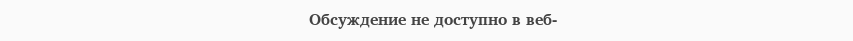Обсуждение не доступно в веб-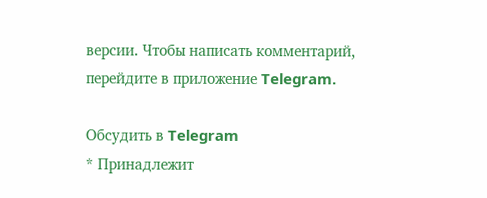версии. Чтобы написать комментарий, перейдите в приложение Telegram.

Обсудить в Telegram
* Принадлежит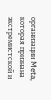организации Meta, которая признана экстремистской и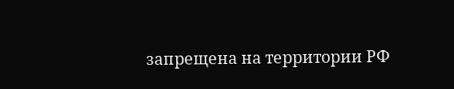запрещена на территории РФ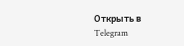Открыть в Telegram